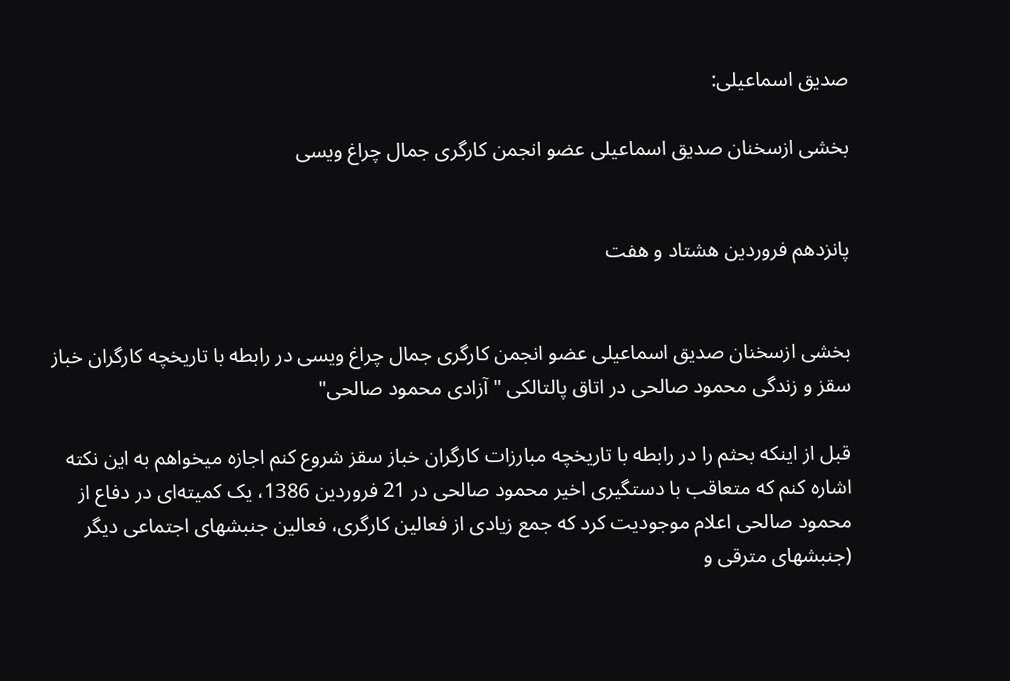صدیق اسماعیلی:

بخشی ازسخنان صدیق اسماعیلی عضو انجمن کارگری جمال چراغ ویسی


پانزدهم فروردین هشتاد و هفت


بخشی ازسخنان صدیق اسماعیلی عضو انجمن کارگری جمال چراغ ویسی در رابطه با تاریخچه کارگران خباز سقز و زندگی محمود صالحی در اتاق پالتالکی " آزادی محمود صالحی"

قبل از اینکه بحثم را در رابطه با تاریخچه مبارزات کارگران خباز سقز شروع کنم اجازه میخواهم به این نکته اشاره کنم که متعاقب با دستگیری اخیر محمود صالحی در 21 فروردین 1386، یک کمیته‌ای در دفاع از محمود صالحی اعلام موجودیت کرد که جمع زیادی از فعالین کارگری، فعالین جنبشهای اجتماعی دیگر (جنبشهای مترقی و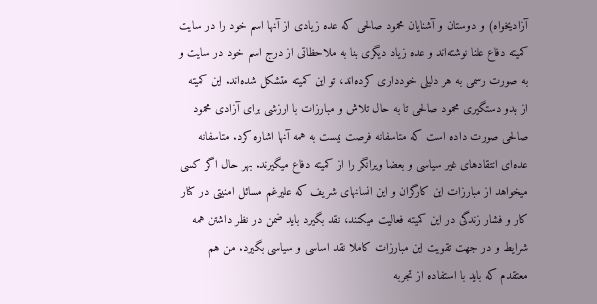آزادیخواه) و دوستان و آشنایان محمود صالحی که عده زیادی از آنها اسم خود را در سایت کمیته دفاع علنا نوشته‌اند و عده زیاد دیگری بنا به ملاحظاتی از درج اسم خود در سایت و به صورت رسمی به هر دلیلی خودداری کرده‌اند، تو این کمیته متشکل شده‌اند. این کمیته از بدو دستگیری محمود صالحی تا به حال تلاش و مبارزات با ارزشی برای آزادی محمود صالحی صورت داده است که متاسفانه فرصت نیست به همه آنها اشاره کرد. متاسفانه عده‌ای انتقادهای غیر سیاسی و بعضا ویرانگر را از کمیته دفاع میگیرند. بهر حال اگر کسی میخواهد از مبارزات این کارگران و این انسانهای شریف که علیرغم مسائل امنیتی در کنار کار و فشار زندگی در این کمیته فعالیت میکنند، نقد بگیرد باید ضمن در نظر داشتن همه شرایط و در جهت تقویت این مبارزات کاملا نقد اساسی و سیاسی بگیرد. من هم معتقدم که باید با استفاده از تجربه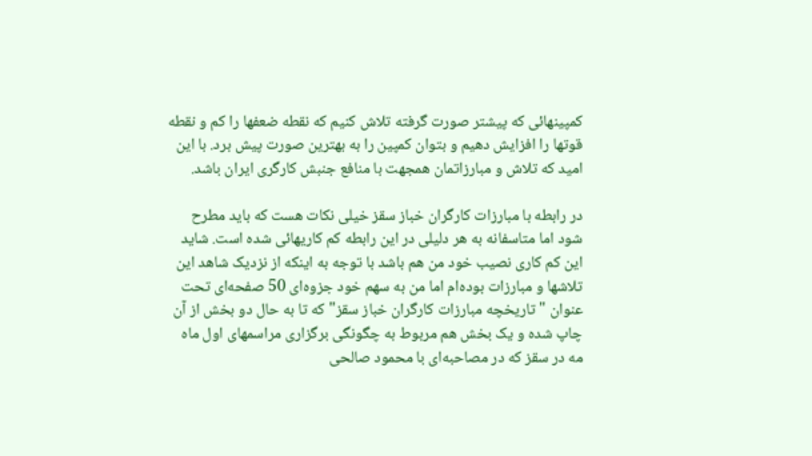کمپینهائی که پیشتر صورت گرفته تلاش کنیم که نقطه ضعفها را کم و نقطه قوتها را افزایش دهیم و بتوان کمپین را به بهترین صورت پیش برد. با این امید که تلاش و مبارزاتمان همجهت با منافع جنبش کارگری ایران باشد.

در رابطه با مبارزات کارگران خباز سقز خیلی نکات هست که باید مطرح شود اما متاسفانه به هر دلیلی در این رابطه کم کاریهائی شده است. شاید این کم کاری نصیب خود من هم باشد با توجه به اینکه از نزدیک شاهد این تلاشها و مبارزات بوده‌ام اما من به سهم خود جزوه‌ای 50 صفحه‌ای تحت عنوان " تاریخچه مبارزات کارگران خباز سقز" که تا به حال دو بخش از آن چاپ شده و یک بخش هم مربوط به چگونگی برگزاری مراسمهای اول ماه مه در سقز که در مصاحبه‌ای با محمود صالحی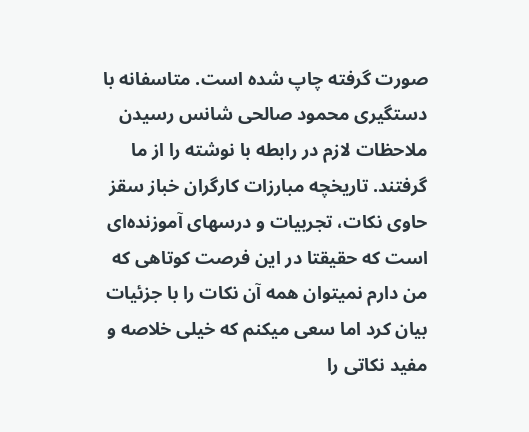صورت گرفته چاپ شده است. متاسفانه با دستگیری محمود صالحی شانس رسیدن ملاحظات لازم در رابطه با نوشته را از ما گرفتند. تاریخچه مبارزات کارگران خباز سقز حاوی نکات، تجربیات و درسهای آموزنده‌ای است که حقیقتا در این فرصت کوتاهی که من دارم نمیتوان همه آن نکات را با جزئیات بیان کرد اما سعی میکنم که خیلی خلاصه و مفید نکاتی را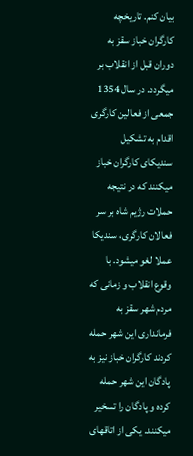بیان کنم. تاریخچه کارگران خباز سقز به دوران قبل از انقلاب بر میگردد. در سال 1354 جمعی از فعالین کارگری اقدام به تشکیل سندیکای کارگران خباز میکنند که در نتیجه حملات رژیم شاه بر سر فعالان کارگری، سندیکا عملا لغو میشود. با وقوع انقلاب و زمانی که مردم شهر سقز به فرمانداری این شهر حمله کردند کارگران خباز نیز به پادگان این شهر حمله کرده و پادگان را تسخیر میکنند. یکی از اتاقهای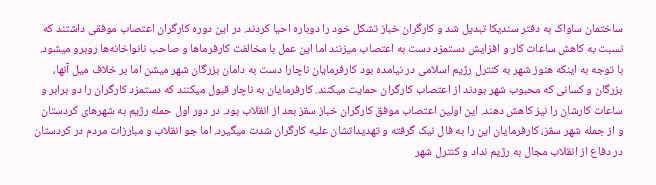ساختمان ساواک به دفتر سندیکا تبدیل شد و کارگران خباز تشکل خود را دوباره احیا کردند. در این دوره کارگران اعتصاب موفقی داشتند که نسبت به کاهش ساعات کار و افزایش دستمزد دست به اعتصاب میزنند اما این عمل با مخالفت کارفرماها و صاحب نانواخانه‌ها روبرو میشود. با توجه به اینکه هنوز شهر به کنترل رژیم اسلامی در نیامده بود کارفرمایان ناچارا دست به دامان بزرگان شهر میشن اما بر خلاف میل آنها، بزرگان و کسانی که محبوب شهر بودند از اعتصاب کارگران حمایت میکنند. کارفرمایان به ناچار قبول میکنند که دستمزد کارگران را دو برابر و ساعات کارشان را نیز کاهش دهند. این اولین اعتصاب موفق کارگران خباز سقز بعد از انقلاب بود. در دور اول حمله رژیم به شهرهای کردستان و از جمله شهر سقز، کارفرمایان این را به فال نیک گرفته و تهدیداتشان علیه کارگران شدت میگیرد. اما جو انقلاب و مبارزات مردم در کردستان در دفاع از انقلاب مجال به رژیم نداد و کنترل شهر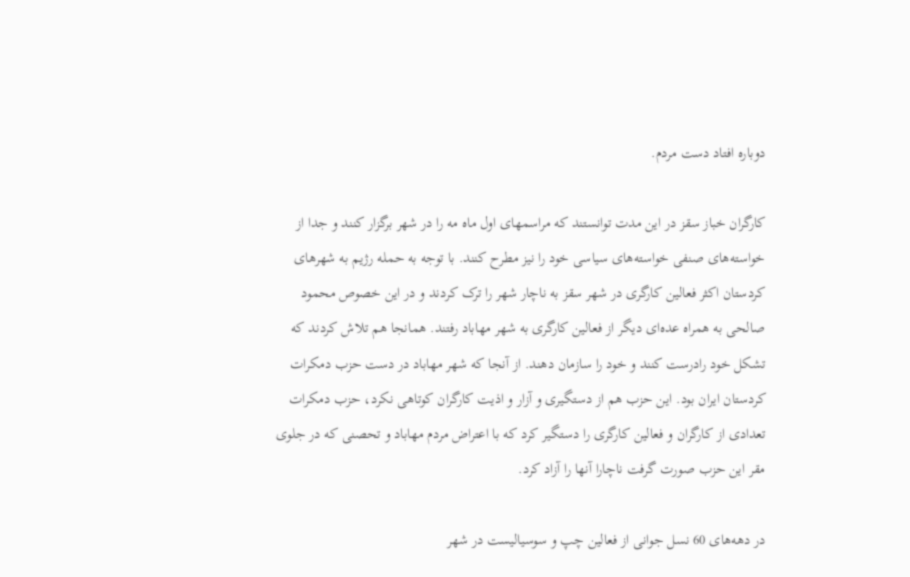دوباره افتاد دست مردم.

کارگران خباز سقز در این مدت توانستند که مراسمهای اول ماه مه را در شهر برگزار کنند و جدا از خواسته‌های صنفی خواسته‌های سیاسی خود را نیز مطرح کنند. با توجه به حمله رژیم به شهرهای کردستان اکثر فعالین کارگری در شهر سقز به ناچار شهر را ترک کردند و در این خصوص محمود صالحی به همراه عده‌ای دیگر از فعالین کارگری به شهر مهاباد رفتند. همانجا هم تلاش کردند که تشکل خود رادرست کنند و خود را سازمان دهند. از آنجا که شهر مهاباد در دست حزب دمکرات کردستان ایران بود. این حزب هم از دستگیری و آزار و اذیت کارگران کوتاهی نکرد، حزب دمکرات تعدادی از کارگران و فعالین کارگری را دستگیر کرد که با اعتراض مردم مهاباد و تحصنی که در جلوی مقر این حزب صورت گرفت ناچارا آنها را آزاد کرد.

در دهه‌های 60 نسل جوانی از فعالین چپ و سوسیالیست در شهر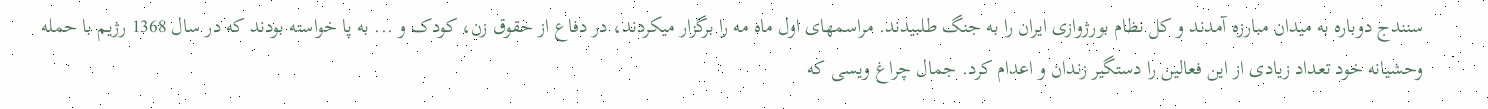سنندج دوباره به میدان مبارزه آمدند و کل نظام بورژوازی ایران را به جنگ طلبیدند. مراسمهای اول ماه مه را برگزار میکردند، در دفاع از حقوق زن، کودک و ... به پا خواسته بودند که در سال 1368 رژیم با حمله وحشیانه خود تعداد زیادی از این فعالین را دستگیر زندان و اعدام کرد. جمال چراغ ویسی که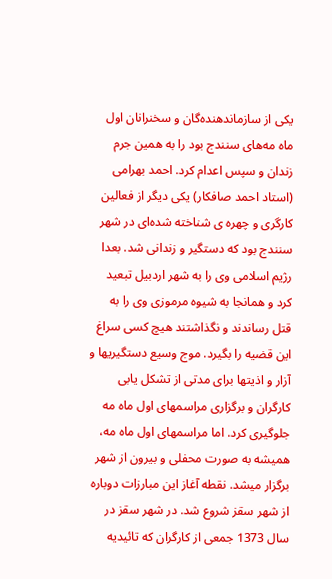یکی از سازماندهنده‌گان و سخنرانان اول ماه مه‌های سنندج بود را به همین جرم زندان و سپس اعدام کرد. احمد بهرامی (استاد احمد صافکار) یکی دیگر از فعالین کارگری و چهره‌ ی شناخته شده‌ای در شهر سنندج بود که دستگیر و زندانی شد. بعدا رژیم اسلامی وی را به شهر اردبیل تبعید کرد و همانجا به شیوه مرموزی وی را به قتل رساندند و نگذاشتند هیچ کسی سراغ این قضیه را بگیرد. موج وسیع دستگیریها و آزار و اذیتها برای مدتی از تشکل یابی کارگران و برگزاری مراسمهای اول ماه مه جلوگیری کرد. اما مراسمهای اول ماه مه، همیشه به صورت محفلی و بیرون از شهر برگزار میشد. نقطه آغاز این مبارزات دوباره از شهر سقز شروع شد. در شهر سقز در سال 1373 جمعی از کارگران که تائیدیه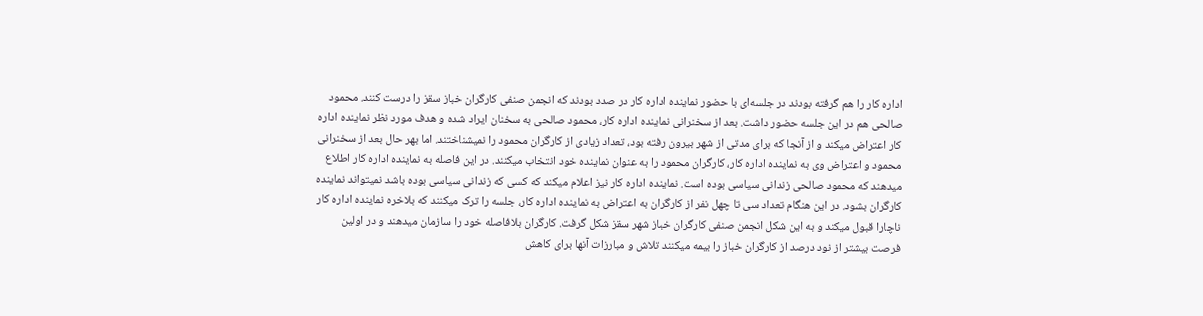اداره کار را هم گرفته بودند در جلسه‌ای با حضور نماینده اداره کار در صدد بودند که انجمن صنفی کارگران خباز سقز را درست کنند. محمود صالحی هم در این جلسه حضور داشت. بعد از سخنرانی نماینده اداره کار، محمود صالحی به سخنان ایراد شده و هدف مورد نظر نماینده اداره کار اعتراض میکند و از آنجا که برای مدتی از شهر بیرون رفته بود، تعداد زیادی از کارگران محمود را نمیشناختند. اما بهر حال بعد از سخنرانی محمود و اعتراض وی به نماینده اداره کار، کارگران محمود را به عنوان نماینده خود انتخاب میکنند. در این فاصله به نماینده اداره کار اطلاع میدهند که محمود صالحی زندانی سیاسی بوده است. نماینده اداره کار نیز اعلام میکند که کسی که زندانی سیاسی بوده باشد نمیتواند نماینده کارگران بشود. در این هنگام تعداد سی تا چهل نفر از کارگران به اعتراض به نماینده اداره کار، جلسه را ترک میکنند که بلاخره نماینده اداره کار ناچارا قبول میکند و به این شکل انجمن صنفی کارگران خباز شهر سقز شکل گرفت. کارگران بلافاصله خود را سازمان میدهند و در اولین فرصت بیشتر از نود درصد از کارگران خباز را بیمه میکنند تلاش و مبارزات آنها برای کاهش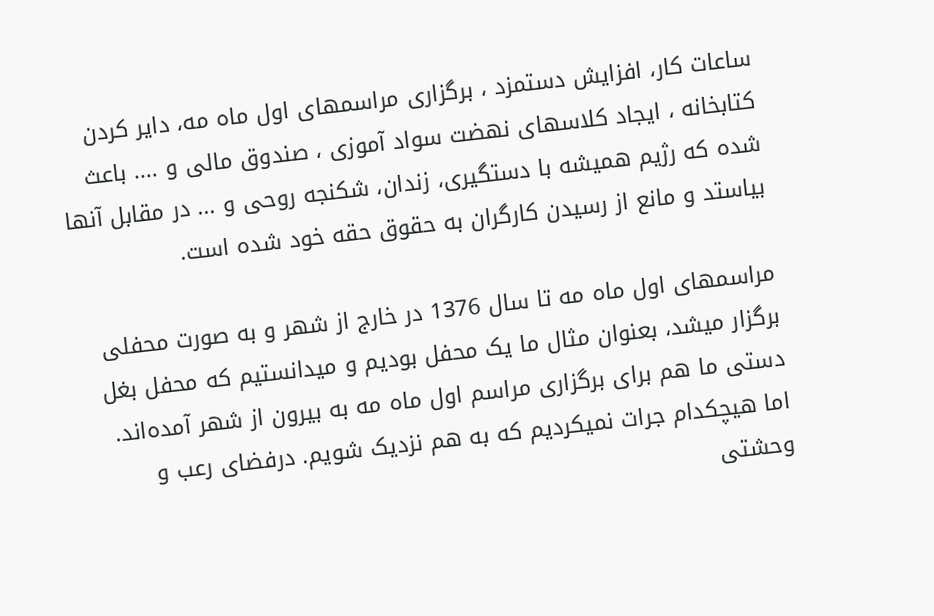ساعات کار، افزایش دستمزد ، برگزاری مراسمهای اول ماه مه، دایر کردن کتابخانه ، ایجاد کلاسهای نهضت سواد آموزی ، صندوق مالی و .... باعث شده که رژیم همیشه با دستگیری، زندان، شکنجه روحی و ... در مقابل آنها بیاستد و مانع از رسیدن کارگران به حقوق حقه خود شده است.

مراسمهای اول ماه مه تا سال 1376 در خارج از شهر و به صورت محفلی برگزار میشد، بعنوان مثال ما یک محفل بودیم و میدانستیم که محفل بغل دستی ما هم برای برگزاری مراسم اول ماه مه به بیرون از شهر آمده‌اند. اما هیچکدام جرات نمیکردیم که به هم نزدیک شویم. درفضای رعب و وحشتی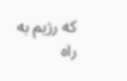که رژیم به راه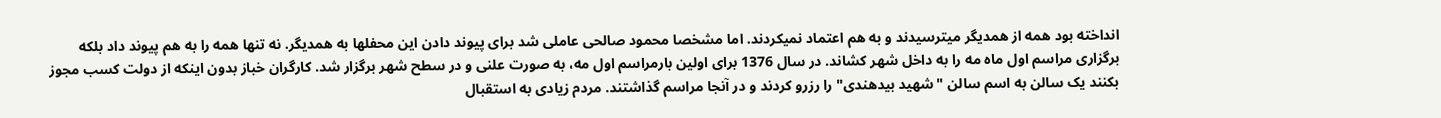انداخته بود همه از همدیگر میترسیدند و به هم اعتماد نمیکردند. اما مشخصا محمود صالحی عاملی شد برای پیوند دادن این محفلها به همدیگر. نه تنها همه را به هم پیوند داد بلکه برگزاری مراسم اول ماه مه را به داخل شهر کشاند. در سال 1376 برای اولین بارمراسم اول مه، به صورت علنی و در سطح شهر برگزار شد. کارگران خباز بدون اینکه از دولت کسب مجوز بکنند یک سالن به اسم سالن "شهید بیدهندی" را رزرو کردند و در آنجا مراسم گذاشتند. مردم زیادی به استقبال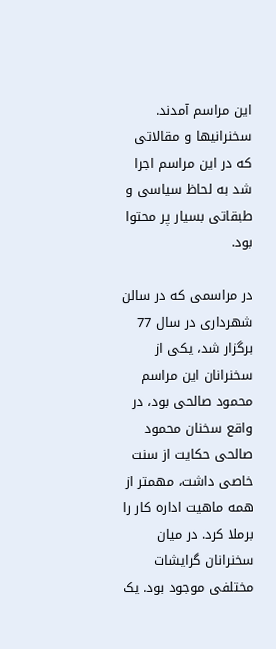این مراسم آمدند. سخنرانیها و مقالاتی که در این مراسم اجرا شد به لحاظ سیاسی و طبقاتی بسیار پر محتوا بود.

در مراسمی که در سالن شهرداری در سال 77 برگزار شد، یکی از سخنرانان این مراسم محمود صالحی بود، در واقع سخنان محمود صالحی حکایت از سنت خاصی داشت، مهمتر از همه ماهیت اداره کار را برملا کرد. در میان سخنرانان گرایشات مختلفی موجود بود. یک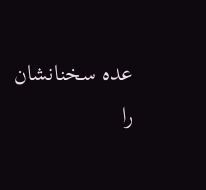عده سخنانشان را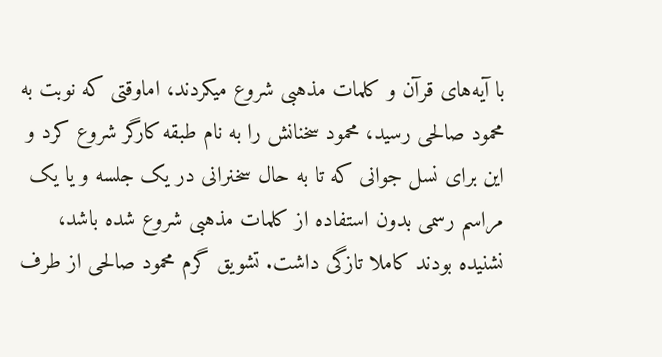با آیه‌های قرآن و کلمات مذهبی شروع میکردند، اماوقتی که نوبت به محمود صالحی رسید، محمود سخنانش را به نام طبقه کارگر شروع کرد و این برای نسل جوانی که تا به حال سخنرانی در یک جلسه و یا یک مراسم رسمی بدون استفاده از کلمات مذهبی شروع شده باشد، نشنیده بودند کاملا تازگی داشت. تشویق گرم محمود صالحی از طرف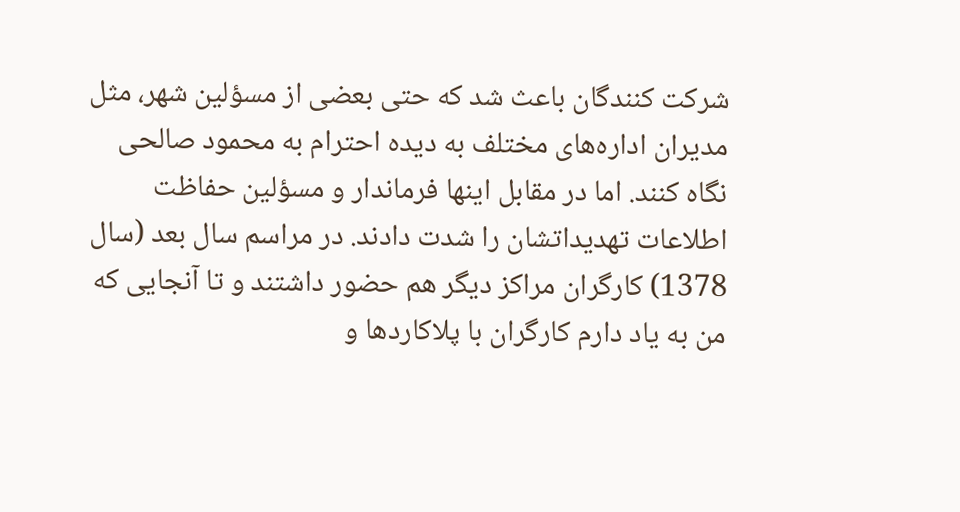شرکت کنندگان باعث شد که حتی بعضی از مسؤلین شهر، مثل مدیران اداره‌های مختلف به دیده احترام به محمود صالحی نگاه کنند. اما در مقابل اینها فرماندار و مسؤلین حفاظت اطلاعات تهدیداتشان را شدت دادند. در مراسم سال بعد (سال 1378) کارگران مراکز دیگر هم حضور داشتند و تا آنجایی که من به یاد دارم کارگران با پلاکاردها و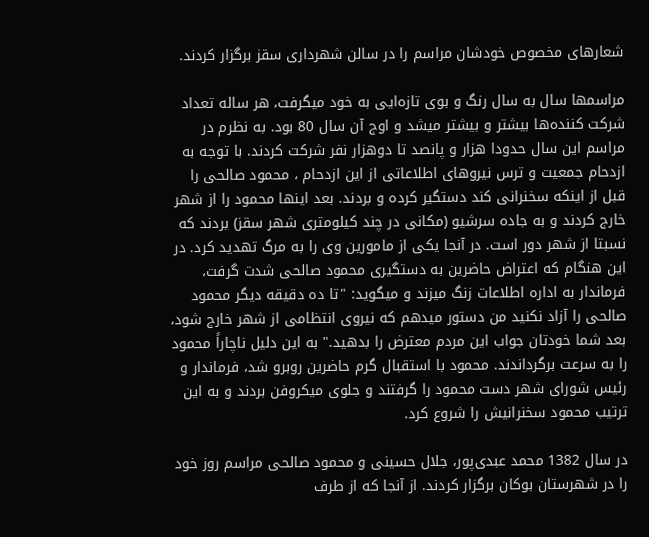شعارهای مخصوص خودشان مراسم را در سالن شهرداری سقز برگزار کردند.

مراسمها سال به سال رنگ و بوی تازه‌ایی به خود میگرفت، هر ساله تعداد شرکت کننده‌ها بیشتر و بیشتر میشد و اوج آن سال 80 بود. به نظرم در مراسم این سال حدودا هزار و پانصد تا دوهزار نفر شرکت کردند. با توجه به ازدحام جمعیت و ترس نیروهای اطلاعاتی از این ازدحام ، محمود صالحی را قبل از اینکه سخنرانی کند دستگیر کرده و بردند. بعد اینها محمود را از شهر خارج کردند و به جاده سرشیو (مکانی در چند کیلومتری شهر سقز) بردند که نسبتا از شهر دور است. در آنجا یکی از مامورین وی را به مرگ تهدید کرد. در این هنگام که اعتراض حاضرین به دستگیری محمود صالحی شدت گرفت، فرماندار به اداره اطلاعات زنگ میزند و میگوید: "تا ده دقیقه دیگر محمود صالحی را آزاد نکنید من دستور میدهم که نیروی انتظامی از شهر خارج شود، بعد شما خودتان جواب این مردم معترض را بدهید." به این دلیل ناچاراً محمود را به سرعت برگرداندند. محمود با استقبال گرم حاضرین روبرو شد، فرماندار و رئیس شورای شهر دست محمود را گرفتند و جلوی میکروفن بردند و به این ترتیب محمود سخنرانیش را شروع کرد.

در سال 1382 محمد عبدی‌پور، جلال حسینی و محمود صالحی مراسم روز خود را در شهرستان بوکان برگزار کردند. از آنجا که از طرف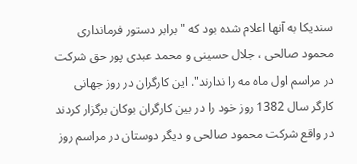سندیکا به آنها اعلام شده بود که "برابر دستور فرمانداری محمود صالحی ، جلال حسینی و محمد عبدی پور حق شرکت در مراسم اول ماه مه را ندارند". این کارگران در روز جهانی کارگر سال 1382 روز خود را در بین کارگران بوکان برگزار کردند در واقع شرکت محمود صالحی و دیگر دوستان در مراسم روز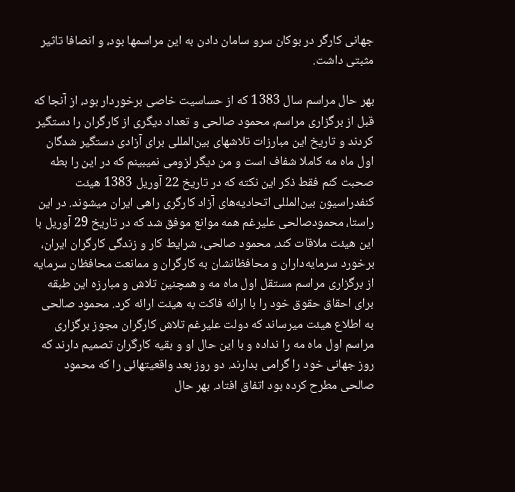جهانی کارگر در بوکان سرو سامان دادن به این مراسمها بود، و انصافا تاثیر مثبتی داشت.

بهر حال مراسم سال 1383 که از حساسیت خاصی برخوردار بود، از آنجا که قبل از برگزاری مراسم، محمود صالحی و تعداد دیگری از کارگران را دستگیر کردند و تاریخ این مبارزات تلاشهای بین‌المللی برای آزادی دستگیر شدگان اول ماه مه کاملا شفاف است و من دیگر لزومی نمیبینم که در این را بطه صحبت کنم فقط ذکر این نکته که در تاریخ 22 آوریل 1383 هیئت کنفدراسیون بین‌المللی اتحادیه‌های آزاد کارگری راهی ایران میشوند. در این راستا، محمودصالحی علیرغم همه موانع موفق شد که در تاریخ 29 آوریل با این هیئت ملاقات کند. محمود صالحی، شرایط کار و زندگی کارگران ایران، برخورد سرمایه‌داران و محافظانشان به کارگران و ممانعت محافظان سرمایه از برگزاری مراسم مستقل اول ماه مه و همچنین تلاش و مبارزه این طبقه برای احقاق حقوق خود را با ارائه فاکت به هیئت ارائه کرد. محمود صالحی به اطلاع هیئت میرساند که دولت علیرغم تلاش کارگران مجوز برگزاری مراسم اول ماه مه را نداده و با این حال او و بقیه کارگران تصمیم دارند که روز جهانی خود را گرامی بدارند. دو روز بعد واقعیتهائی را که محمود صالحی مطرح کرده بود اتفاق افتاد. بهر حال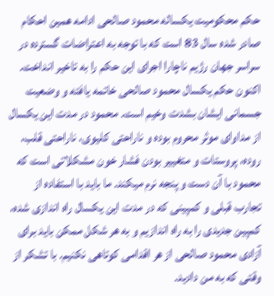حکم محکومیت یکساله محمود صالحی ادامه همین احکام صادر شده سال 83 است که با توجه به اعتراضات گسترده در سراسر جهان رژیم ناچارا اجرای این حکم را به تاخیر انداخت. اکنون حکم یکسال محمود صالحی خاتمه یافته و وضعیت جسمانی ایشان بشدت وخیم است. محمود در مدت این یکسال از مداوای موثر محروم بوده و ناراحتی کلیوی، ناراحتی قلب، روده، پروستات و متغییر بودن فشار خون مشکلاتی است که محمود با آن دست و پنجه نرم میکند. ما باید با استفاده از تجارب قبلی و کمپینی که در مدت این یکسال راه اندازی شده، کمپین جدیدی را به راه اندازیم و به هر شکل ممکن باید برای آزادی محمود صالحی از هر اقدامی کوتاهی نکنیم. با تشکر از وقتی که به من دادید.